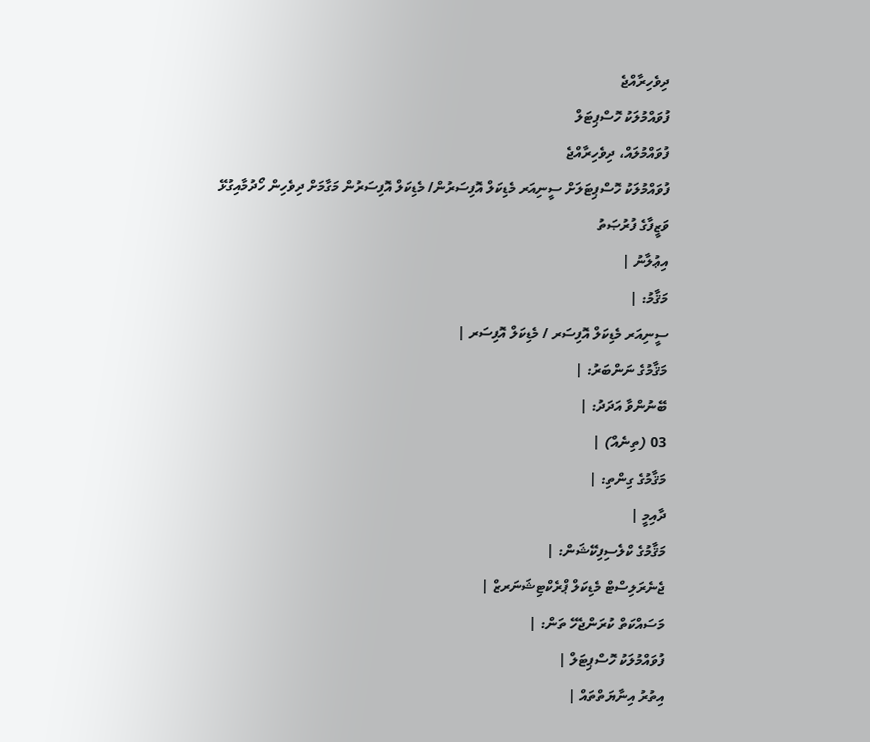ދިވެހިރާއްޖެ
ފުވައްމުލަކު ހޮސްޕިޓަލް
ފުވައްމުލައް، ދިވެހިރާއްޖެ
ފުވައްމުލަކު ހޮސްޕިޓަލަށް ސީނިއަރ މެޑިކަލް އޮފިސަރުން/ މެޑިކަލް އޮފިސަރުން މަގާމަށް ދިވެހިން ހޯދުމާއިގުޅޭ
ވަޒީފާގެ ފުރުޞަތު
އިޢުލާނު |
މަޤާމު: |
ސީނިއަރ މެޑިކަލް އޮފިސަރ / މެޑިކަލް އޮފިސަރ |
މަޤާމުގެ ނަންބަރު: |
ބޭނުންވާ އަދަދު: |
03 (ތިނެއް) |
މަޤާމުގެ ގިންތި: |
ދާއިމީ |
މަޤާމުގެ ކްލެސިފިކޭޝަން: |
ޖެނެރަލިސްޓް މެޑިކަލް ޕްރެކްޓިޝަނަރޒް |
މަސައްކަތް ކުރަންޖެހޭ ތަން: |
ފުވައްމުލަކު ހޮސްޕިޓަލް |
އިތުރު އިނާޔަތްތައް |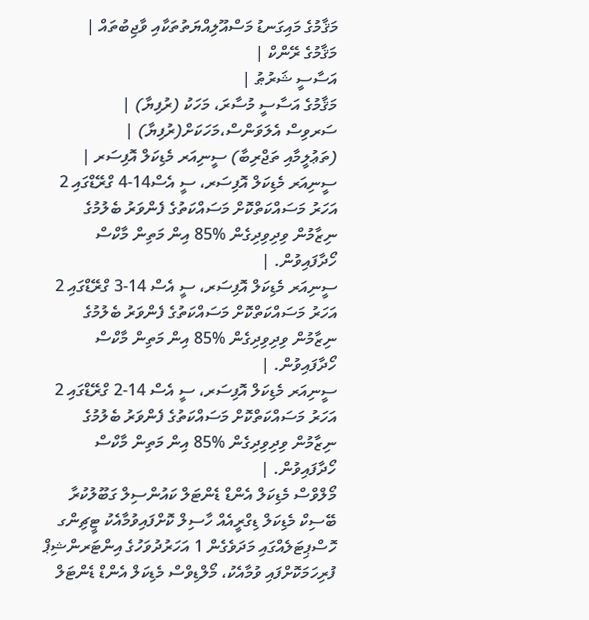މަޤާމުގެ މައިގަނޑު މަސްއޫލިއްޔަތުތަކާއި ވާޖިބުތައް |
މަޤާމުގެ ރޭންކް |
އަސާސީ ޝަރުޠު |
މަޤާމުގެ އަސާސީ މުސާރަ، މަހަކު (ރުފިޔާ) |
ސަރވިސް އެލަވަންސް،މަހަކަށް(ރުފިޔާ) |
(ތަޢުލީމާއި ތަޖްރިބާ) ސީނިއަރ މެޑިކަލް އޮފިސަރ |
ސީނިއަރ މެޑިކަލް އޮފިސަރ، ސީ އެސް14-4 ގްރޭޑްގައި 2 އަހަރު މަސައްކަތްކޮށް މަސައްކަތުގެ ފެންވަރު ބެލުމުގެ ނިޒާމުން ވިދިވިދިގެން %85 އިން މަތިން މާކްސް ހޯދާފައިވުން. |
ސީނިއަރ މެޑިކަލް އޮފިސަރ، ސީ އެސް 14-3 ގްރޭޑްގައި 2 އަހަރު މަސައްކަތްކޮށް މަސައްކަތުގެ ފެންވަރު ބެލުމުގެ ނިޒާމުން ވިދިވިދިގެން %85 އިން މަތިން މާކްސް ހޯދާފައިވުން. |
ސީނިއަރ މެޑިކަލް އޮފިސަރ، ސީ އެސް 14-2 ގްރޭޑްގައި 2 އަހަރު މަސައްކަތްކޮށް މަސައްކަތުގެ ފެންވަރު ބެލުމުގެ ނިޒާމުން ވިދިވިދިގެން %85 އިން މަތިން މާކްސް ހޯދާފައިވުން. |
މޯލްވްސް މެޑިކަލް އެންޑް ޑެންޓަލް ކައުންސިލް ގަބޫލުކުރާ ބޭސިކް މެޑިކަލް ޑިގްރީއެއް ހާސިލް ކޮށްފައިވުމާއެކު ޓީޗިންގ ހޮސްޕިޓަލެއްގައި މަދަވެގެން 1 އަހަރުދުވަހުގެ އިންޓަރންޝިޕް ފުރިހަމަކޮށްފައި ވުމާއެކު، މޯލްޑިވްސް މެޑިކަލް އެންޑް ޑެންޓަލް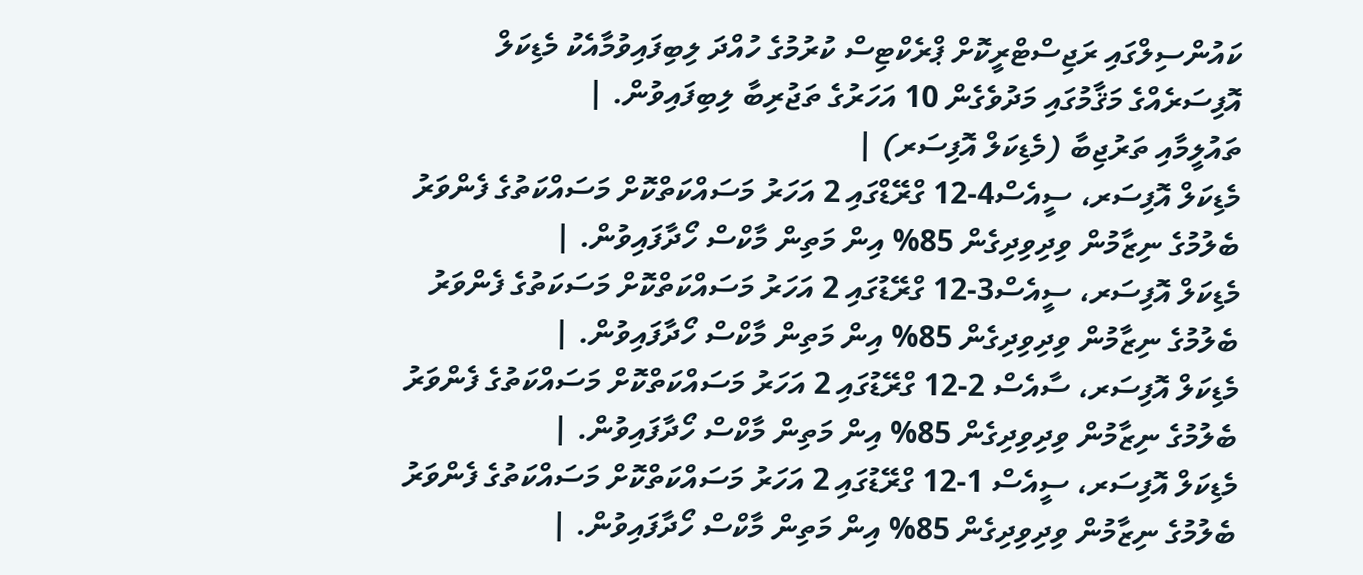ކައުންސިލްގައި ރަޖިސްޓްރީކޮށް ޕްރެކްޓިސް ކުރުމުގެ ހުއްދަ ލިބިފައިވުމާއެކު މެޑިކަލް އޮފިސަރެއްގެ މަޤާމުގައި މަދުވެގެން 10 އަހަރުގެ ތަޖުރިބާ ލިބިފައިވުން. |
ތައުލީމާއި ތަރުޖިބާ (މެޑިކަލް އޮފިސަރ) |
މެޑިކަލް އޮފިސަރ، ސީއެސް4-12 ގްރޭޑްގައި 2 އަހަރު މަސައްކަތްކޮށް މަސައްކަތުގެ ފެންވަރު ބެލުމުގެ ނިޒާމުން ވިދިވިދިގެން 85% އިން މަތިން މާކްސް ހޯދާފައިވުން. |
މެޑިކަލް އޮފިސަރ، ސީއެސް3-12 ގްރޭޑުގައި 2 އަހަރު މަސައްކަތްކޮށް މަސަކަތުގެ ފެންވަރު ބެލުމުގެ ނިޒާމުން ވިދިވިދިގެން 85% އިން މަތިން މާކްސް ހޯދާފައިވުން. |
މެޑިކަލް އޮފިސަރ، ސާއެސް 2-12 ގްރޭޑުގައި 2 އަހަރު މަސައްކަތްކޮށް މަސައްކަތުގެ ފެންވަރު ބެލުމުގެ ނިޒާމުން ވިދިވިދިގެން 85% އިން މަތިން މާކްސް ހޯދާފައިވުން. |
މެޑިކަލް އޮފިސަރ، ސީއެސް 1-12 ގްރޭޑުގައި 2 އަހަރު މަސައްކަތްކޮށް މަސައްކަތުގެ ފެންވަރު ބެލުމުގެ ނިޒާމުން ވިދިވިދިގެން 85% އިން މަތިން މާކްސް ހޯދާފައިވުން. |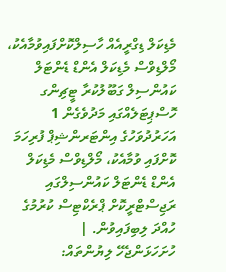މެޑިކަލް ޑިގްރީއެއް ހާސިލްކޮށްފައިވުމާއެކު، މޯލްޑިވްސް މެޑިކަލް އެންޑް ޑެންޓަލް ކައުންސިލް ގަބޫލުކުރާ ޓީޗިންގ ހޮސްޕިޓަލެއްގައި މަދުވެގެން 1 އަހަރުދުވަހުގެ އިންޓަރންޝިޕް ފުރިހަމަ ކޮށްފައި ވުމާއެކު، މޯލްޑިވްސް މެޑިކަލް އެންޑް ޑެންޓަލް ކައުންސިލްގައި ރަޖިސްޓްރީކޮށް ޕްރެކްޓިސް ކުރުމުގެ ހުއްދަ ލިބިފައިވުން. |
ހުށަހަޅަންޖެހޭ ލިޔުންތައް: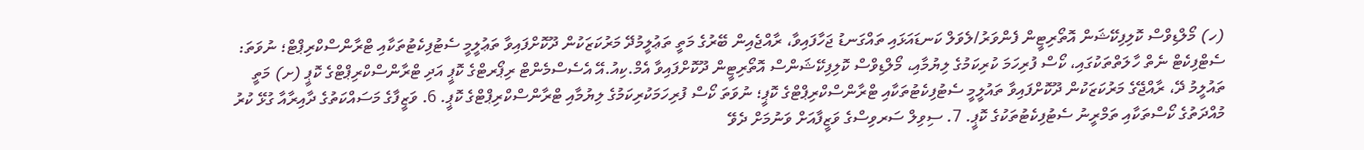(ހ) މޯލްޑިވްސް ކޮލިފިކޭޝަން އޮތޯރިޓީން ފެންވަރު/ލެވަލް ކަނޑައަޅައި ތައްގަނޑު ޖަހާފައިވާ، ރާއްޖެއިން ބޭރުގެ މަތީ ތަޢުލީމުދޭ މަރުކަޒަކުން ދޫކޮށްފައިވާ ތަޢުލީމީ ސެޓުފިކެޓުތަކާއި ޓްރާންސްކްރިޕްޓް؛ ނުވަތަ: ސެޓްފިކެޓް ނެތް ހާލަތްތަކުގައި، ކޯސް ފުރިހަމަ ކުރިކަމުގެ ލިޔުމާއި، މޯލްޑިވްސް ކޮލިފިކޭޝަންސް އޮތޯރިޓީން ދޫކޮށްފައިވާ އެމް.ކިއު.އޭ އެސެސްމެންޓް ރިޕޯރޓްގެ ކޮޕީ އަދި ޓްރާންސްކްރިޕްޓްގެ ކޮޕީ (ށ) މަތީ ތައުލީމު ދޭ، ރާއްޖޭގެ މަރުކަޒަކުން ދޫކޮށްފައިވާ ތައުލީމީ ސެޓުފިކެޓުތަކާއި ޓްރާންސްކްރިޕްޓްގެ ކޮޕީ؛ ނުވަތަ ކޯސް ފުރިހަމަކުރިކަމުގެ ލިޔުމާއި ޓްރާންސްކްރިޕްޓްގެ ކޮޕީ. 6. ވަޒީފާގެ މަސައްކަތުގެ ދާއިރާއާ ގުޅޭ ކުރު މުއްދަތުގެ ކޯސްތަކާއި ތަމްރީނު ސެޓުފިކެޓުތަކުގެ ކޮޕީ. 7. ސިވިލް ސަރވިސްގެ ވަޒީފާއަށް ވަނުމަށް ދެވޭ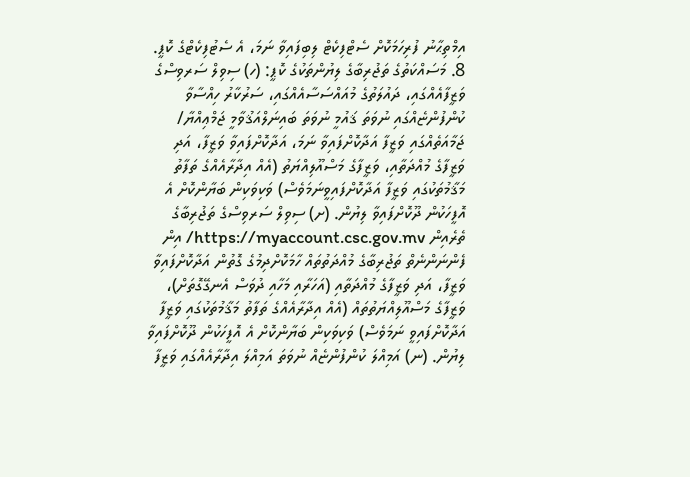އިމްތިޙާނު ފުރިހަމަކޮށް ސެޓްފިކެޓް ލިބިފައިވާ ނަމަ، އެ ސެޓުފިކެޓްގެ ކޮޕީ. 8. މަސައްކަތުގެ ތަޖުރިބާގެ ލިޔުންތަކުގެ ކޮޕީ: (ހ) ސިވިލް ސަރވިސްގެ ވަޒީފާއެއްގައި، ދައުލަތުގެ މުއައްސަސާއެއްގައި، ސަރުކާރު ހިއްސާވާ ކުންފުންޏެއްގައި ނުވަތަ ޤައުމީ ނުވަތަ ބައިނަލްއަޤުވާމީ ޖަމްޢިއްޔާ/ ޖަމާއަތެއްގައި ވަޒީފާ އަދާކޮށްފައިވާ ނަމަ، އަދާކޮށްފައިވާ ވަޒީފާ، އަދި ވަޒީފާގެ މުއްދަތާއި، ވަޒީފާގެ މަސްއޫލިއްޔަތު (އެއް އިދާރާއެއްގެ ތަފާތު މަޤާމުތަކުގައި ވަޒީފާ އަދާކޮށްފައިވީނަމަވެސް) ވަކިވަކިން ބަޔާންކޮށް އެ އޮފީހަކުން ދޫކޮށްފައިވާ ލިޔުން. (ށ) ސިވިލް ސަރވިސްގެ ތަޖުރިބާގެ ތެރެއިން https://myaccount.csc.gov.mv/ އިން ފެންނަންނެތް ތަޖުރިބާގެ މުއްދަތުތައް ހާމަކޮށްދިމުގެ ގޮތުން އަދާކޮށްފައިވާ ވަޒީފާ، އަދި ވަޒީފާގެ މުއްދަތާއި (އަހަރާއި މަހާއި ދުވަސް އެނގޭގޮތަށް)، ވަޒީފާގެ މަސްއޫލިއްޔަތުތައް (އެއް އިދާރާއެއްގެ ތަފާތު މަޤާމުތަކުގައި ވަޒީފާ އަދާކޮށްފައިވީ ނަމަވެސް) ވަކިވަކިން ބަޔާންކޮށް އެ އޮފީހަކުން ދޫކޮށްފައިވާ ލިޔުން. (ނ) އަމިއްލަ ކުންފުންޏެއް ނުވަތަ އަމިއްލަ އިދާރާއެއްގައި ވަޒީފާ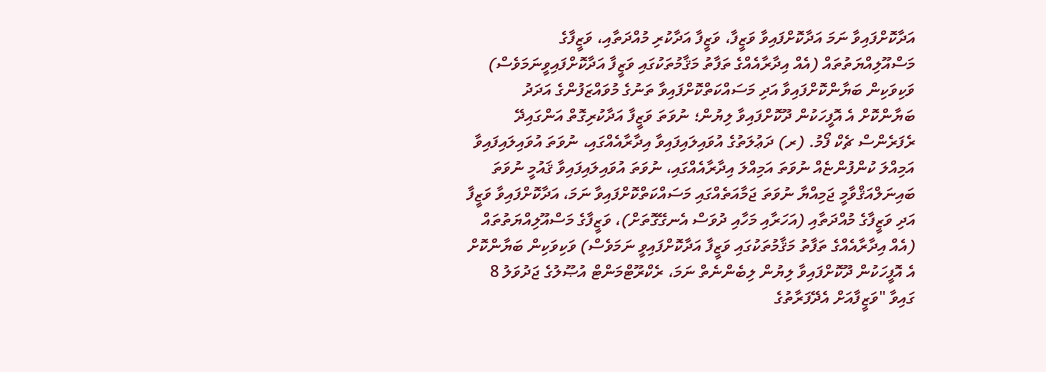އަދާކޮށްފައިވާ ނަމަ އަދާކޮށްފައިވާ ވަޒީފާ، ވަޒީފާ އަދާކުރި މުއްދަތާއި، ވަޒީފާގެ މަސްއޫލިއްޔަތުތައް (އެއް އިދާރާއެއްގެ ތަފާތު މަޤާމުތަކުގައި ވަޒީފާ އަދާކޮށްފައިވީނަމަވެސް) ވަކިވަކިން ބަޔާންކޮށްފައިވާ އަދި މަސައްކަތްކޮށްފައިވާ ތަނުގެ މުވައްޒަފުންގެ އަދަދު ބަޔާންކޮށް އެ އޮފީހަކުން ދޫކޮށްފައިވާ ލިޔުން؛ ނުވަތަ ވަޒީފާ އަދާކުރިގޮތް އަންގައިދޭ ރެފަރެންސް ޗެކް ފޯމު. (ރ) ދަޢުލަތުގެ އުވައިލައިފައިވާ އިދާރާއެއްގައި، ނުވަތަ އުވައިލައިފައިވާ އަމިއްލަ ކުންފުންޏެއް ނުވަތަ އަމިއްލަ އިދާރާއެއްގައި، ނުވަތަ އުވައިލައިފައިވާ ޤައުމީ ނުވަތަ ބައިނަލްއަޤްވާމީ ޖަމިއްޔާ ނުވަތަ ޖަމާއަތެއްގައި މަސައްކަތްކޮށްފައިވާ ނަމަ، އަދާކޮށްފައިވާ ވަޒީފާ އަދި ވަޒީފާގެ މުއްދަތާއި (އަހަރާއި މަހާއި ދުވަސް އެނގޭގޮތަށް)، ވަޒީފާގެ މަސްއޫލިއްޔަތުތައް (އެއް އިދާރާއެއްގެ ތަފާތު މަޤާމުތަކުގައި ވަޒީފާ އަދާކޮށްފައިވީ ނަމަވެސް) ވަކިވަކިން ބަޔާންކޮށް އެ އޮފީހަކުން ދޫކޮށްފައިވާ ލިޔުން ލިބެންނެތް ނަމަ، ރެކްރޫޓްމަންޓް އުޞޫލުގެ ޖަދުވަލު 8 ގައިވާ "ވަޒީފާއަށް އެދޭފަރާތުގެ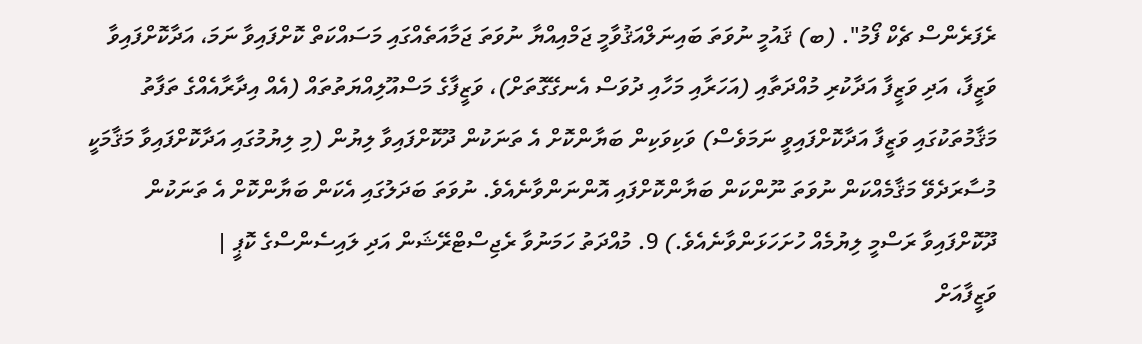ރެފަރެންސް ޗެކް ފޯމު". (ބ) ޤައުމީ ނުވަތަ ބައިނަލްއަޤުވާމީ ޖަމްއިއްޔާ ނުވަތަ ޖަމާއަތެއްގައި މަސައްކަތް ކޮށްފައިވާ ނަމަ، އަދާކޮށްފައިވާ ވަޒީފާ، އަދި ވަޒީފާ އަދާކުރި މުއްދަތާއި (އަހަރާއި މަހާއި ދުވަސް އެނގޭގޮތަށް)، ވަޒީފާގެ މަސްއޫލިއްޔަތުތައް (އެއް އިދާރާއެއްގެ ތަފާތު މަޤާމުތަކުގައި ވަޒީފާ އަދާކޮށްފައިވީ ނަމަވެސް) ވަކިވަކިން ބަޔާންކޮށް އެ ތަނަކުން ދޫކޮށްފައިވާ ލިޔުން (މި ލިޔުމުގައި އަދާކޮށްފައިވާ މަޤާމަކީ މުސާރަދެވޭ މަޤާމެއްކަން ނުވަތަ ނޫންކަން ބަޔާންކޮށްފައި އޮންނަންވާނެއެވެ. ނުވަތަ ބަދަލުގައި އެކަން ބަޔާންކޮށް އެ ތަނަކުން ދޫކޮށްފައިވާ ރަސްމީ ލިޔުމެއް ހުށަހަޅަންވާނެއެވެ.) 9. މުއްދަތު ހަމަނުވާ ރެޖިސްޓްރޭޝަން އަދި ލައިސެންސްގެ ކޮޕީ |
ވަޒީފާއަށް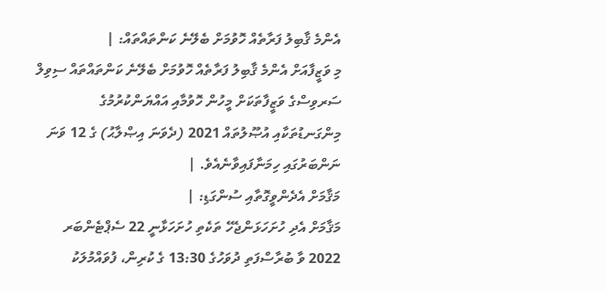އެންމެ ޤާބިލު ފަރާތެއް ހޮވުމަށް ބެލޭނެ ކަންތައްތައް: |
މި ވަޒީފާއަށް އެންމެ ޤާބިލު ފަރާތެއް ހޮވުމަށް ބެލޭނެ ކަންތައްތައް ސިވިލް ސަރވިސްގެ ވަޒީފާތަކަށް މީހުން ހޮވުމާއި އައްޔަންކުރުމުގެ މިންގަނޑުތަކާއި އުޞޫލުތައް 2021 (ދެވަނަ އިޞްލާޙު) ގެ 12 ވަނަ ނަންބަރުގައި ހިމަނާފައިވާނެއެވެ. |
މަޤާމަށް އެދެންވީގޮތާއި ސުންގަޑި: |
މަޤާމަށް އެދި ހުށަހަޅަންޖެހޭ ތަކެތި ހުށަހަޅާނީ 22 ސެޕްޓެންބަރ 2022 ވާ ބުރާސްފަތި ދުވަހުގެ 13:30 ގެ ކުރިން، ފުވައްމުލަކު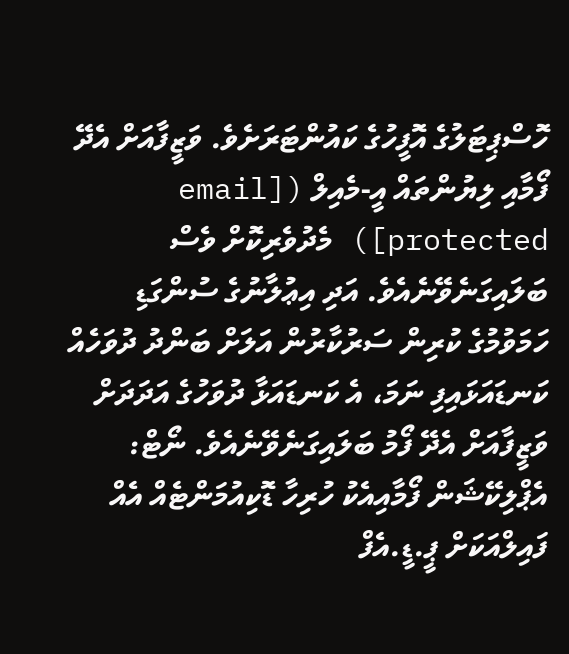ހޮސްޕިޓަލުގެ އޮފީހުގެ ކައުންޓަރަށެވެ. ވަޒީފާއަށް އެދޭ ފޯމާއި ލިޔުންތައް އީ-މެއިލް ([email protected]) މެދުވެރިކޮށް ވެސް ބަލައިގަނެވޭނެއެވެ. އަދި އިޢުލާނުގެ ސުންގަޑި ހަމަވުމުގެ ކުރިން ސަރުކާރުން އަލަށް ބަންދު ދުވަހެއް ކަނޑައަޅައިފި ނަމަ، އެ ކަނޑައަޅާ ދުވަހުގެ އަދަދަށް ވަޒީފާއަށް އެދޭ ފޯމު ބަލައިގަނެވޭނެއެވެ. ނޯޓް: އެޕްލިކޭޝަން ފޯމާއިއެކު ހުރިހާ ޑޮކިއުމަންޓެއް އެއް ފައިލްއަކަށް ޕީ.ޑީ.އެފް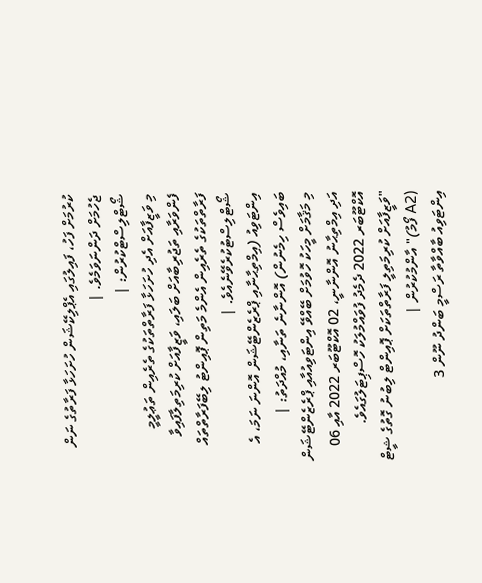ކުރުމަށް ފަހު، ފައިލުގައި އެޕްލިކޭޝަން ހުށަހަޅާ ފަރާތުގެ ނަން ޖެހުމަށް ދަންނަވަމެވެ. |
ޝޯޓްލިސްޓްކުރުން: |
މި ވަޒީފާއަށް އެދި ހުށަހަޅާ ފަރާތްތަކުގެ ތެރެއިން ތަޢުލީމީ ފެންވަރާއި ތަޖުރިބާއަށް ބަލައި، ވަޒީފާއަށް ކުރިމަތިލާފައިވާ ފަރާތްތަކުގެ ތެރެއިން އެންމެ މަތިން ޕޮއިންޓު ލިބޭފަރާތްތައް ޝޯޓްލިސްޓުކުރެވޭނެއެވެ. |
އިންޓަވިއު (އިމްތިޙާނާއި ޕްރެޒެންޓޭޝަން އޮންނަ ނަމަ، އެ ބައިވެސް ހިމެނުން) އޮންނާނެ ތަނާއި، މުއްދަތު: |
މި މަޤާމަށް މީހަކު ހޮވުމަށް ބޭއްވޭ އިންޓަވިއުއާއި ޕްރެޒެންޓޭޝަން އަދި އިމްތިޙާނު އޮންނާނީ، 02 އޮކްޓޫބަރ 2022 އާއި 06 އޮކްޓޫބަރ 2022 ދެމެދު ފުވައްމުލަކު ހޮސްޕިޓަލުގައެވެ.
"ވަޒީފާއަށް ކުރިމަތިލީ ފަރާތްތަކަށް ޕޮއިންޓް ލިބުނު ގޮތުގެ ޝީޓް (A2 ފޯމު)" އާންމުކުރުން |
އިންޓަވިއު ބާއްވާތާ ރަސްމީ ބަންދު ނޫން 3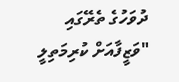ދުވަހުގެ ތެރޭގައި "ވަޒީފާއަށް ކުރިމަތިލީ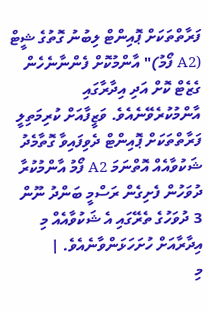ފަރާތްތަކަށް ޕޮއިންޓް ލިބުނު ގޮތުގެ ޝީޓް (A2 ފޯމު)" އާންމުކޮށް ފެންނާނެހެން ގެޒެޓް ކޮށް އަދި އިދާރާގައި އާންމުކުރެވޭނެއެވެ. ވަޒީފާއަށް ކުރިމަތިލީ ފަރާތްތަކަށް ޕޮއިންޓް ދެވިފައިވާ ގޮތާމެދު ޝަކުވާއެއް އޮތްނަމަ A2 ފޯމު އާންމުކުރާ ދުވަހުން ފެށިގެން ރަސްމީ ބަންދު ނޫން 3 ދުވަހުގެ ތެރޭގައި އެ ޝަކުވާއެއް މި އިދާރާއަށް ހުށަހަޅަންވާނެއެވެ. |
މި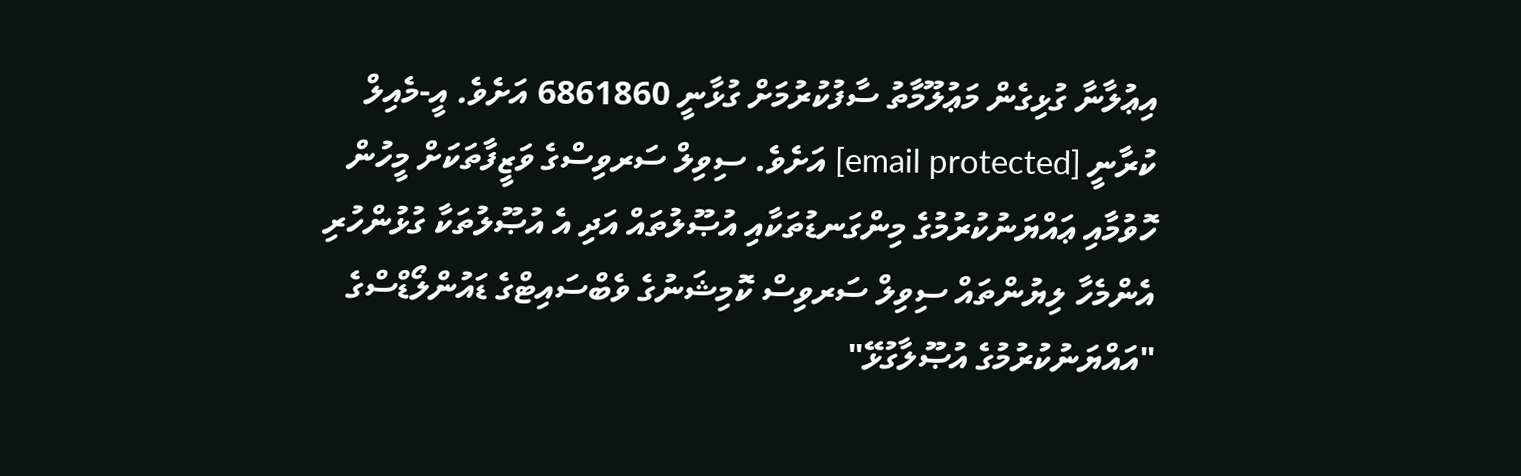އިޢުލާނާ ގުޅިގެން މަޢުލޫމާތު ސާފުކުރުމަށް ގުޅާނީ 6861860 އަށެވެ. އީ-މެއިލް ކުރާނީ [email protected] އަށެވެ. ސިވިލް ސަރވިސްގެ ވަޒީފާތަކަށް މީހުން ހޮވުމާއި ޢައްޔަނުކުރުމުގެ މިންގަނޑުތަކާއި އުޞޫލުތައް އަދި އެ އުޞޫލުތަކާ ގުޅުންހުރި އެންމެހާ ލިޔުންތައް ސިވިލް ސަރވިސް ކޮމިޝަނުގެ ވެބްސައިޓްގެ ޑައުންލޯޑްސްގެ "އައްޔަނުކުރުމުގެ އުޞޫލާގުޅޭ"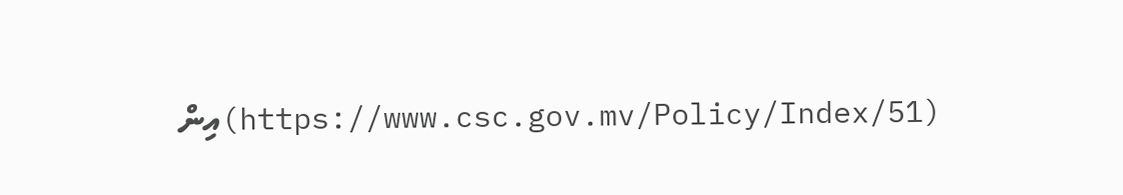(https://www.csc.gov.mv/Policy/Index/51)އިން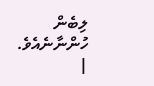ލިބެން ހުންނާނެއެވެ. |